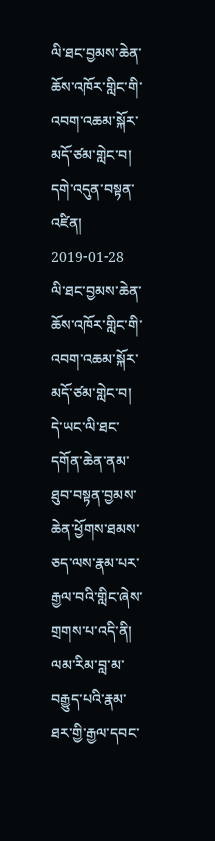ལི་ཐང་བྱམས་ཆེན་ཆོས་འཁོར་གླིང་གི་འབག་འཆམ་སྐོར་མདོ་ཙམ་གླེང་བ།
དགེ་འདུན་བསྟན་འཛིན།        2019-01-28
ལི་ཐང་བྱམས་ཆེན་ཆོས་འཁོར་གླིང་གི་འབག་འཆམ་སྐོར་མདོ་ཙམ་གླེང་བ།
དེ་ཡང་ལི་ཐང་དགོན་ཆེན་ནམ་ཐུབ་བསྟན་བྱམས་ཆེན་ཕྱོགས་ཐམས་ཅད་ལས་རྣམ་པར་རྒྱལ་བའི་གླིང་ཞེས་གྲགས་པ་འདི་ནི། ལམ་རིམ་བླ་མ་བརྒྱུད་པའི་རྣམ་ཐར་གྱི་རྒྱལ་དབང་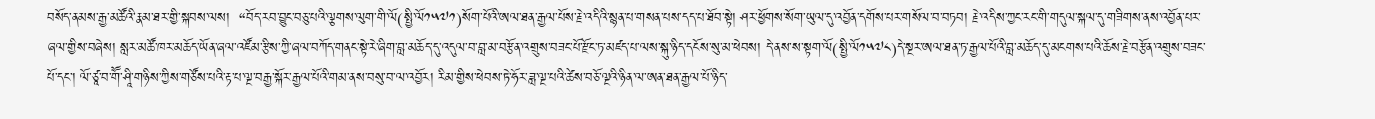བསོད་ནམས་རྒྱ་མཚོའི་རྣམ་ཐར་གྱི་སྐབས་ལས།  “བོད་རབ་བྱུང་བཅུ་པའི་ལྕགས་ལུག་གི་ལོ(སྤྱི་ལོ༡༥༧༡)སོག་པོའི་ཨལ་ཐན་རྒྱལ་པོས་རྗེ་འདིའི་སྙན་པ་གསན་པས་དད་པ་ཐོབ་སྟེ། ཤར་ཕྱོགས་སོག་ཡུལ་དུ་འབྱོན་དགོས་པར་གསོལ་བ་བཏབ། རྗེ་འདིས་ཀྱང་རང་གི་གདུལ་སྐལ་དུ་གཟིགས་ནས་འབྱོན་པར་ཞལ་གྱིས་བཞེས། སླར་མཚོ་ཁར་མཆོད་ཡོན་ཞལ་འཛོམ་རྩིས་ཀྱི་ཞལ་བཀོད་གནང་སྟེ་རེ་ཞིག་བླ་མཆོད་དུ་འདུལ་བ་བླ་མ་བརྩོན་འགྲུས་བཟང་པོ་རྫོང་ཏ་མཛད་པ་ལས་སྐུ་ཉིད་དངོས་སུ་མ་ཕེབས། དེ་ནས་ས་སྟག་ལོ(སྤྱི་ལོ༡༥༧༨)དེ་སྔར་ཨལ་ཐན་ཏ་རྒྱལ་པོའི་བླ་མཆོད་དུ་མངགས་པའི་ཆོས་རྗེ་བརྩོན་འགྲུས་བཟང་པོ་དང་། ལོ་ཙཱ་བ་གཽ་ཤཱི་གཉིས་ཀྱིས་གཙོས་པའི་རྟ་པ་ལྔ་བརྒྱ་སྐོར་རྒྱལ་པོའི་གམ་ནས་བསུ་བ་ལ་འབྱོར། རིམ་གྱིས་ཕེབས་ཏེ་ཧོར་ཟླ་ལྔ་པའི་ཚེས་བཅོ་ལྔའི་ཉིན་ལ་ཨན་ཐན་རྒྱལ་པོ་ཉིད་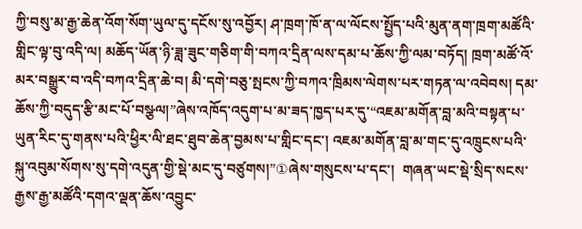ཀྱི་བསུ་མ་རྒྱ་ཆེན་འོག་སོག་ཡུལ་དུ་དངོས་སུ་འབྱོར། ཤ་ཁྲག་ཁོ་ན་ལ་ལོངས་སྤྱོད་པའི་མུན་ནག་ཁྲག་མཚོའི་གླིང་ལྟ་བུ་འདི་ལ། མཆོད་ཡོན་ཉི་ཟླ་ཟུང་གཅིག་གི་བཀའ་དྲིན་ལས་དམ་པ་ཆོས་ཀྱི་ལམ་བཏོད། ཁྲག་མཚོ་འོ་མར་བསྒྱུར་བ་འདི་བཀའ་དྲིན་ཆེ་བ། མི་དགེ་བཅུ་སྤངས་ཀྱི་བཀའ་ཁྲིམས་ལེགས་པར་གཏན་ལ་འབེབས། དམ་ཆོས་ཀྱི་བདུད་རྩི་མང་པོ་བསྩལ།”ཞེས་འཁོད་འདུག་པ་མ་ཟད་ཁྱད་པར་དུ་“འཇམ་མགོན་བླ་མའི་བསྟན་པ་ཡུན་རིང་དུ་གནས་པའི་ཕྱིར་ལི་ཐང་ཐུབ་ཆེན་བྱམས་པ་གླིང་དང་། འཇམ་མགོན་བླ་མ་གང་དུ་འཁྲུངས་པའི་སྐུ་འབུམ་སོགས་སུ་དགེ་འདུན་གྱི་སྡེ་མང་དུ་བཙུགས།”①ཞེས་གསུངས་པ་དང་།  གཞན་ཡང་སྡེ་སྲིད་སངས་རྒྱས་རྒྱ་མཚོའི་དགའ་ལྡན་ཆོས་འབྱུང་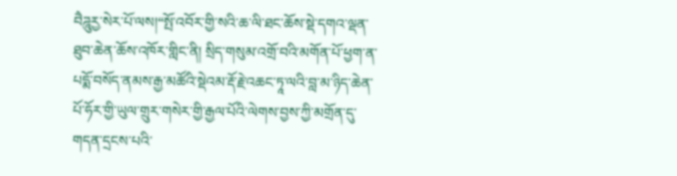བཻཌཱུརྱ་སེར་པོ་ལས།“སྤོ་འབོར་གྱི་སའི་ཆ་ལི་ཐང་ཆོས་སྡེ་དགའ་ལྡན་ཐུབ་ཆེན་ཆོས་འཁོར་གླིང་ནི། སྲིད་གསུམ་འགྲོ་བའི་མགོན་པོ་ཕྱག་ན་པདྨོ་བསོད་ནམས་རྒྱ་མཚོའི་སྡེའམ་རྡོ་རྗེ་འཆང་ཏཱ་ལའི་བླ་མ་ཉིད་ཆེན་པོ་ཧོར་གྱི་ཡུལ་གྲུར་གསེར་གྱི་རྒྱལ་པོའི་ལེགས་བྱས་ཀྱི་མགྲོན་དུ་གདན་དྲངས་པའི་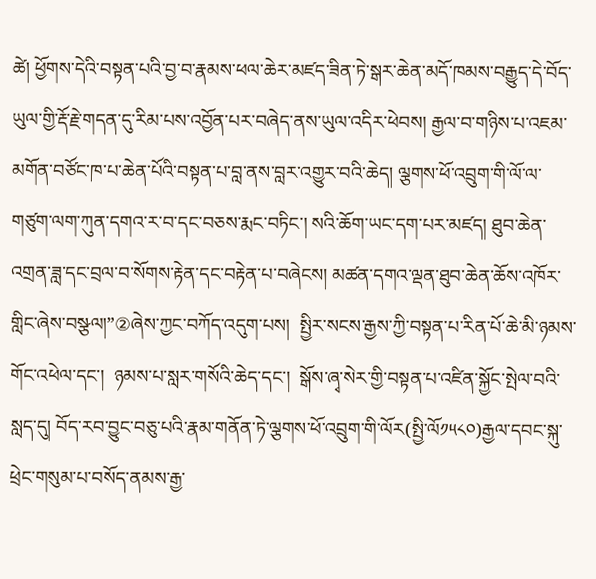ཚེ། ཕྱོགས་དེའི་བསྟན་པའི་བྱ་བ་རྣམས་ཕལ་ཆེར་མཛད་ཟིན་ཏེ་སྒར་ཆེན་མདོ་ཁམས་བརྒྱུད་དེ་བོད་ཡུལ་གྱི་རྡོ་རྗེ་གདན་དུ་རིམ་པས་འབྱོན་པར་བཞེད་ནས་ཡུལ་འདིར་ཕེབས། རྒྱལ་བ་གཉིས་པ་འཇམ་མགོན་བཙོང་ཁ་པ་ཆེན་པོའི་བསྟན་པ་བླ་ནས་བླར་འགྱུར་བའི་ཆེད། ལྕགས་ཕོ་འབྲུག་གི་ལོ་ལ་གཙུག་ལག་ཀུན་དགའ་ར་བ་དང་བཅས་རྨང་བཏིང་། སའི་ཆོག་ཡང་དག་པར་མཛད། ཐུབ་ཆེན་འགྲན་ཟླ་དང་བྲལ་བ་སོགས་རྟེན་དང་བརྟེན་པ་བཞེངས། མཚན་དགའ་ལྡན་ཐུབ་ཆེན་ཆོས་འཁོར་གླིང་ཞེས་བསྩལ།”②ཞེས་ཀྱང་བཀོད་འདུག་པས།  སྤྱིར་སངས་རྒྱས་ཀྱི་བསྟན་པ་རིན་པོ་ཆེ་མི་ཉམས་གོང་འཕེལ་དང་།  ཉམས་པ་སླར་གསོའི་ཆེད་དང་།  སྒོས་ཞྭ་སེར་གྱི་བསྟན་པ་འཛིན་སྐྱོང་སྤེལ་བའི་སླད་དུ། བོད་རབ་བྱུང་བཅུ་པའི་རྣམ་གནོན་ཏེ་ལྕགས་ཕོ་འབྲུག་གི་ལོར(སྤྱི་ལོ༡༥༨༠)རྒྱལ་དབང་སྐུ་ཕྲེང་གསུམ་པ་བསོད་ནམས་རྒྱ་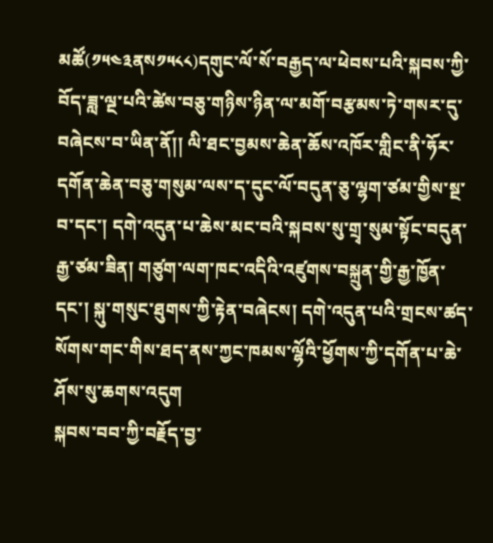མཚོ(༡༥༤༣ནས༡༥༨༨)དགུང་ལོ་སོ་བརྒྱད་ལ་ཕེབས་པའི་སྐབས་ཀྱི་བོད་ཟླ་ལྔ་པའི་ཚེས་བཅུ་གཉིས་ཉིན་ལ་མགོ་བརྩམས་ཏེ་གསར་དུ་བཞེངས་བ་ཡིན་ནོ།། ལི་ཐང་བྱམས་ཆེན་ཆོས་འཁོར་གླིང་ནི་ཧོར་དགོན་ཆེན་བཅུ་གསུམ་ལས་ད་དུང་ལོ་བདུན་ཅུ་ལྷག་ཙམ་གྱིས་སྔ་བ་དང་། དགེ་འདུན་པ་ཆེས་མང་བའི་སྐབས་སུ་གྲྭ་སུམ་སྟོང་བདུན་རྒྱ་ཙམ་ཟིན། གཙུག་ལག་ཁང་འདིའི་འཛུགས་བསྐྲུན་གྱི་རྒྱ་ཁྱོན་དང་། སྐུ་གསུང་ཐུགས་ཀྱི་རྟེན་བཞེངས། དགེ་འདུན་པའི་གྲངས་ཚད་སོགས་གང་གིས་ཐད་ནས་ཀྱང་ཁམས་ལྷོའི་ཕྱོགས་ཀྱི་དགོན་པ་ཆེ་ཤོས་སུ་ཆགས་འདུག
སྐབས་བབ་ཀྱི་བརྗོད་བྱ་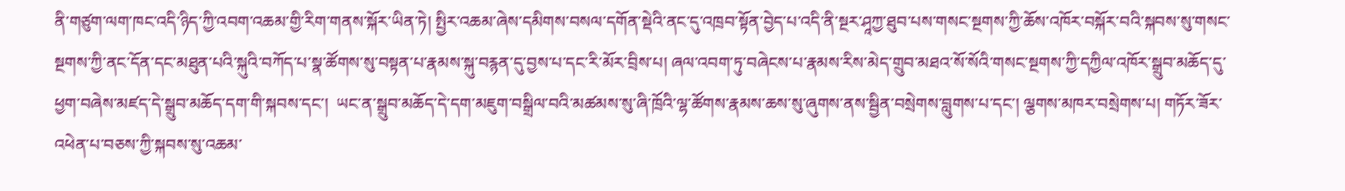ནི་གཙུག་ལག་ཁང་འདི་ཉིད་ཀྱི་འབག་འཆམ་གྱི་རིག་གནས་སྐོར་ཡིན་ཏེ། སྤྱིར་འཆམ་ཞེས་དམིགས་བསལ་དགོན་སྡེའི་ནང་དུ་འཁྲབ་སྟོན་བྱེད་པ་འདི་ནི་སྔར་ཤཱཀྱ་ཐུབ་པས་གསང་སྔགས་ཀྱི་ཆོས་འཁོར་བསྐོར་བའི་སྐབས་སུ་གསང་སྔགས་ཀྱི་ནང་དོན་དང་མཐུན་པའི་སྐུའི་བཀོད་པ་སྣ་ཚོགས་སུ་བསྟན་པ་རྣམས་སྐུ་བརྙན་དུ་བྱས་པ་དང་རི་མོར་བྲིས་པ། ཞལ་འབག་ཏུ་བཞེངས་པ་རྣམས་རིས་མེད་གྲུབ་མཐའ་སོ་སོའི་གསང་སྔགས་ཀྱི་དཀྱིལ་འཁོར་སྒྲུབ་མཆོད་དུ་ཕྱག་བཞེས་མཛད་དེ་སྒྲུབ་མཆོད་དག་གི་སྐབས་དང་།  ཡང་ན་སྒྲུབ་མཆོད་དེ་དག་མཇུག་བསྒྲིལ་བའི་མཚམས་སུ་ཞི་ཁྲོའི་ལྷ་ཚོགས་རྣམས་ཆས་སུ་ཞུགས་ནས་སྦྱིན་བསྲེགས་བླུགས་པ་དང་། ལྕགས་མཁར་བསྲེགས་པ། གཏོར་ཟོར་འཕེན་པ་བཅས་ཀྱི་སྐབས་སུ་འཆམ་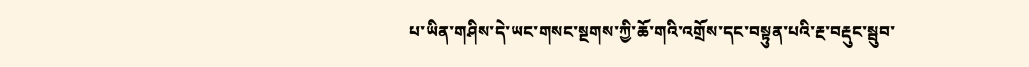པ་ཡིན་གཤིས་དེ་ཡང་གསང་སྔགས་ཀྱི་ཆོ་གའི་འགྲོས་དང་བསྟུན་པའི་རྔ་བརྡུང་སྦུབ་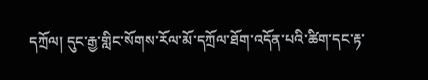དཀྲོལ། དུང་རྒྱ་གླིང་སོགས་རོལ་མོ་དཀྲོལ་ཐོག་འདོན་པའི་ཚིག་དང་རྟ་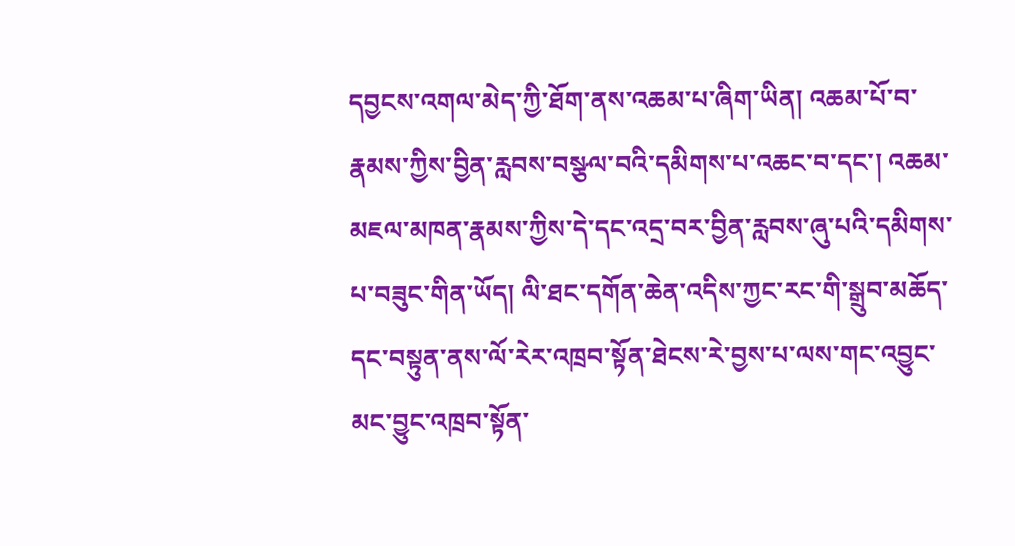དབྱངས་འགལ་མེད་ཀྱི་ཐོག་ནས་འཆམ་པ་ཞིག་ཡིན། འཆམ་པོ་བ་རྣམས་ཀྱིས་བྱིན་རླབས་བསྩལ་བའི་དམིགས་པ་འཆང་བ་དང་། འཆམ་མཇལ་མཁན་རྣམས་ཀྱིས་དེ་དང་འདྲ་བར་བྱིན་རླབས་ཞུ་པའི་དམིགས་པ་བཟུང་གིན་ཡོད། ལི་ཐང་དགོན་ཆེན་འདིས་ཀྱང་རང་གི་སྒྲུབ་མཆོད་དང་བསྟུན་ནས་ལོ་རེར་འཁྲབ་སྟོན་ཐེངས་རེ་བྱས་པ་ལས་གང་འབྱུང་མང་བྱུང་འཁྲབ་སྟོན་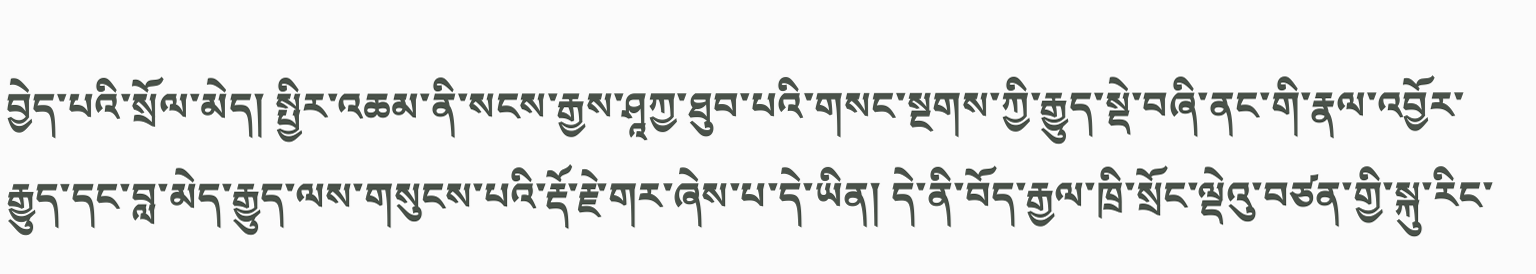བྱེད་པའི་སྲོལ་མེད། སྤྱིར་འཆམ་ནི་སངས་རྒྱས་ཤཱཀྱ་ཐུབ་པའི་གསང་སྔགས་ཀྱི་རྒྱུད་སྡེ་བཞི་ནང་གི་རྣལ་འབྱོར་རྒྱུད་དང་བླ་མེད་རྒྱུད་ལས་གསུངས་པའི་རྡོ་རྗེ་གར་ཞེས་པ་དེ་ཡིན། དེ་ནི་བོད་རྒྱལ་ཁྲི་སྲོང་ལྡེའུ་བཙན་གྱི་སྐུ་རིང་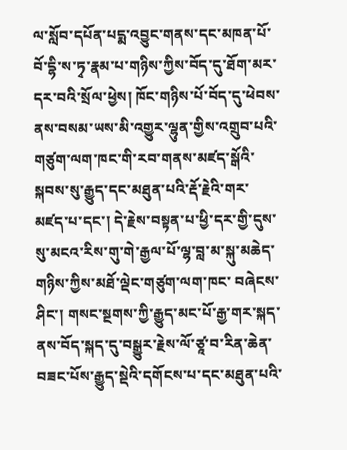ལ་སློབ་དཔོན་པདྨ་འབྱུང་གནས་དང་མཁན་པོ་བོ་དྷི་ས་ཏྭ་རྣམ་པ་གཉིས་ཀྱིས་བོད་དུ་ཐོག་མར་དར་བའི་སྲོལ་ཕྱེས། ཁོང་གཉིས་པོ་བོད་དུ་ཕེབས་ནས་བསམ་ཡས་མི་འགྱུར་ལྷུན་གྱིས་འགྲུབ་པའི་གཙུག་ལག་ཁང་གི་རབ་གནས་མཛད་སྒོའི་སྐབས་སུ་རྒྱུད་དང་མཐུན་པའི་རྡོ་རྗེའི་གར་མཛད་པ་དང་། དེ་རྗེས་བསྟན་པ་ཕྱི་དར་གྱི་དུས་སུ་མངའ་རིས་གུ་གེ་རྒྱལ་པོ་ལྷ་བླ་མ་སྐུ་མཆེད་གཉིས་ཀྱིས་མཐོ་ལྡེང་གཙུག་ལག་ཁང་ བཞེངས་ཤིང་། གསང་སྔགས་ཀྱི་རྒྱུད་མང་པོ་རྒྱ་གར་སྐད་ནས་བོད་སྐད་དུ་བསྒྱུར་རྗེས་ལོ་ཙཱ་བ་རིན་ཆེན་བཟང་པོས་རྒྱུད་སྡེའི་དགོངས་པ་དང་མཐུན་པའི་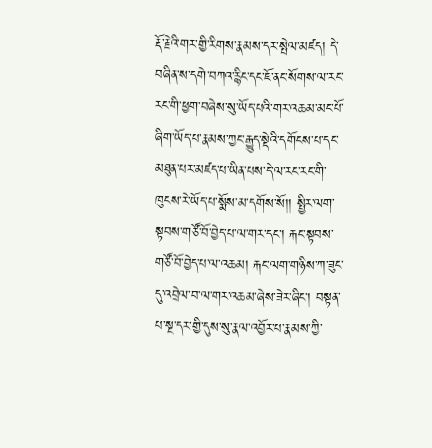རྡོ་རྗེའི་གར་གྱི་རིགས་རྣམས་དར་སྤེལ་མཛད། དེ་བཞིན་ས་དགེ་བཀའ་རྙིང་དང་ཇོ་ནང་སོགས་ལ་རང་རང་གི་ཕྱག་བཞེས་སུ་ཡོད་པའི་གར་འཆམ་མང་པོ་ཞིག་ཡོད་པ་རྣམས་ཀྱང་རྒྱུད་སྡེའི་དགོངས་པ་དང་མཐུན་པར་མཛད་པ་ཡིན་པས་དེ་ལ་རང་རང་གི་ཁུངས་རེ་ཡོད་པ་སྨོས་མ་དགོས་སོ།། སྤྱིར་ལག་སྟབས་གཙོ་བོ་བྱེད་པ་ལ་གར་དང་། རྐང་སྟབས་གཙོ་བོ་བྱེད་པ་ལ་འཆམ། རྐང་ལག་གཉིས་ཀ་ཟུང་དུ་འབྲེལ་བ་ལ་གར་འཆམ་ཞེས་ཟེར་ཞིང་། བསྟན་པ་སྔ་དར་གྱི་དུས་སུ་རྣལ་འབྱོར་པ་རྣམས་ཀྱི་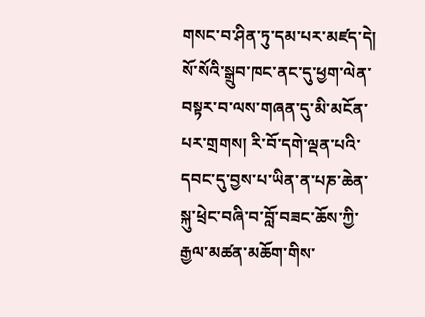གསང་བ་ཤིན་ཏུ་དམ་པར་མཛད་དེ། སོ་སོའི་སྒྲུབ་ཁང་ནང་དུ་ཕྱག་ལེན་བསྟར་བ་ལས་གཞན་དུ་མི་མངོན་པར་གྲགས། རི་བོ་དགེ་ལྡན་པའི་དབང་དུ་བྱས་པ་ཡིན་ན་པཎ་ཆེན་སྐུ་ཕྲེང་བཞི་བ་བློ་བཟང་ཆོས་ཀྱི་རྒྱལ་མཚན་མཆོག་གིས་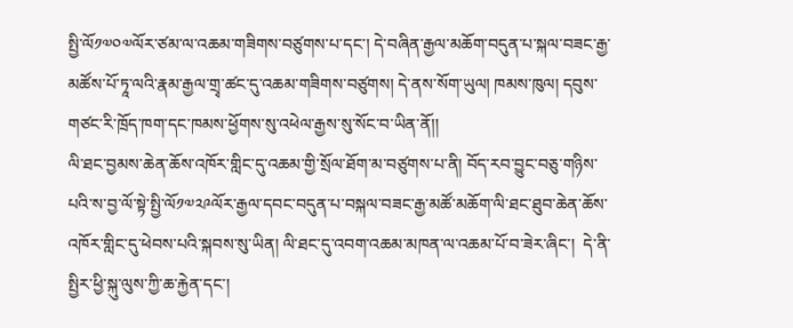སྤྱི་ལོ༡༧༠༧ལོར་ཙམ་ལ་འཆམ་གཟིགས་བཙུགས་པ་དང་། དེ་བཞིན་རྒྱལ་མཆོག་བདུན་པ་སྐལ་བཟང་རྒྱ་མཚོས་པོ་ཏཱ་ལའི་རྣམ་རྒྱལ་གྲྭ་ཚང་དུ་འཆམ་གཟིགས་བཙུགས། དེ་ནས་སོག་ཡུལ། ཁམས་ཁུལ། དབུས་གཙང་རི་ཁྲོད་ཁག་དང་ཁམས་ཕྱོགས་སུ་འཕེལ་རྒྱས་སུ་སོང་བ་ཡིན་ནོ།།
ལི་ཐང་བྱམས་ཆེན་ཆོས་འཁོར་གླིང་དུ་འཆམ་གྱི་སྲོལ་ཐོག་མ་བཙུགས་པ་ནི། བོད་རབ་བྱུང་བཅུ་གཉིས་པའི་ས་བྱ་ལོ་སྟེ་སྤྱི་ལོ༡༧༢༩ལོར་རྒྱལ་དབང་བདུན་པ་བསྐལ་བཟང་རྒྱ་མཚོ་མཆོག་ལི་ཐང་ཐུབ་ཆེན་ཆོས་འཁོར་གླིང་དུ་ཕེབས་པའི་སྐབས་སུ་ཡིན། ལི་ཐང་དུ་འབག་འཆམ་མཁན་ལ་འཆམ་པོ་བ་ཟེར་ཞིང་།  དེ་ནི་སྤྱིར་ཕྱི་སྐུ་ལུས་ཀྱི་ཆ་རྐྱེན་དང་།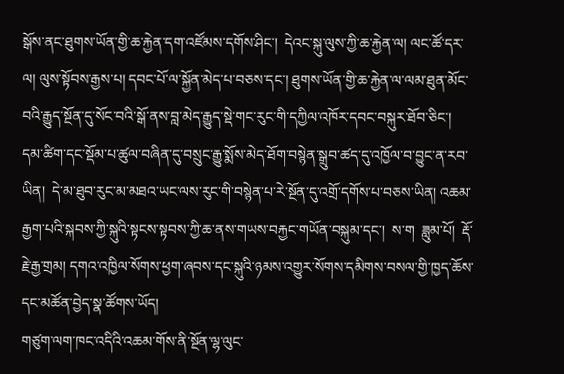སྒོས་ནང་ཐུགས་ཡོན་གྱི་ཆ་རྐྱེན་དག་འཛོམས་དགོས་ཤིང་།  དེའང་སྐུ་ལུས་ཀྱི་ཆ་རྐྱེན་ལ། ལང་ཚོ་དར་ལ། ལུས་སྟོབས་རྒྱས་པ། དབང་པོ་ལ་སྐྱོན་མེད་པ་བཅས་དང་། ཐུགས་ཡོན་གྱི་ཆ་རྐྱེན་ལ་ལམ་ཐུན་མོང་བའི་རྒྱུད་སྔོན་དུ་སོང་བའི་སྒོ་ནས་བླ་མེད་རྒྱུད་སྡེ་གང་རུང་གི་དཀྱིལ་འཁོར་དབང་བསྐུར་ཐོབ་ཅིང་། དམ་ཚིག་དང་སྡོམ་པ་ཚུལ་བཞིན་དུ་བསྲུང་རྒྱུ་སྨོས་མེད་ཐོག་བསྙེན་སྒྲུབ་ཚད་དུ་འཁྱོལ་བ་བྱུང་ན་རབ་ཡིན།  དེ་མ་ཐུབ་རུང་མ་མཐའ་ཡང་ལས་རུང་གི་བསྙེན་པ་རེ་སྔོན་དུ་འགྲོ་དགོས་པ་བཅས་ཡིན། འཆམ་རྒྱག་པའི་སྐབས་ཀྱི་སྐུའི་སྟངས་སྟབས་ཀྱི་ཆ་ནས་གཡས་བརྐྱང་གཡོན་བསྐུམ་དང་།  ས་ག  ཟླུམ་པོ།  རྡོ་རྗེ་རྒྱ་གྲམ། དགའ་འཁྱིལ་སོགས་ཕྱག་ཞབས་དང་སྐུའི་ཉམས་འགྱུར་སོགས་དམིགས་བསལ་གྱི་ཁྱད་ཆོས་དང་མཚོན་བྱེད་སྣ་ཚོགས་ཡོད།
གཙུག་ལག་ཁང་འདིའི་འཆམ་གོས་ནི་སྔོན་ལྷ་ལུང་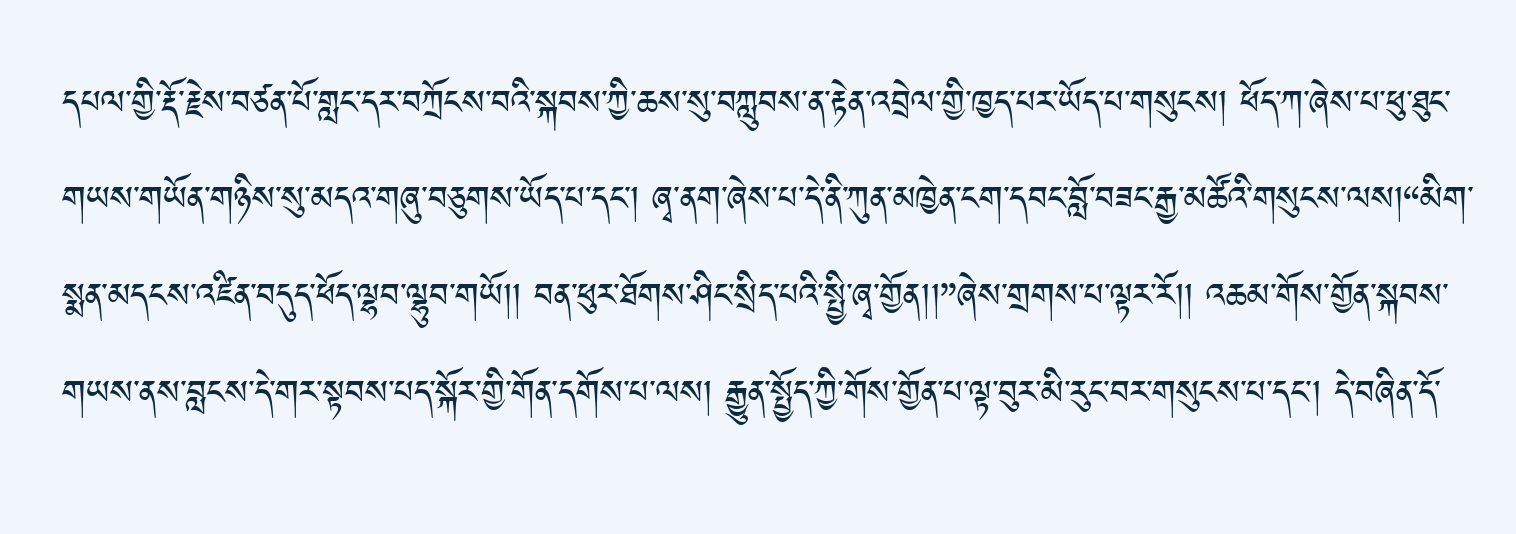དཔལ་གྱི་རྡོ་རྗེས་བཙན་པོ་གླང་དར་བཀྲོངས་བའི་སྐབས་ཀྱི་ཆས་སུ་བཀླུབས་ན་རྟེན་འབྲེལ་གྱི་ཁྱད་པར་ཡོད་པ་གསུངས། ཕོད་ཀ་ཞེས་པ་ཕུ་ཐུང་གཡས་གཡོན་གཉིས་སུ་མདའ་གཞུ་བཅུགས་ཡོད་པ་དང་། ཞྭ་ནག་ཞེས་པ་དེ་ནི་ཀུན་མཁྱེན་ངག་དབང་བློ་བཟང་རྒྱ་མཚོའི་གསུངས་ལས།“མིག་སྨན་མདངས་འཛིན་བདུད་ཕོད་ལྷབ་ལྷུབ་གཡོ།། བན་ཕུར་ཐོགས་ཤིང་སྲིད་པའི་སྤྱི་ཞྭ་གྱོན།།”ཞེས་གྲགས་པ་ལྟར་རོ།། འཆམ་གོས་གྱོན་སྐབས་གཡས་ནས་བླངས་དེ་གར་སྟབས་པད་སྐོར་གྱི་གོན་དགོས་པ་ལས། རྒྱུན་སྤྱོད་ཀྱི་གོས་གྱོན་པ་ལྟ་བུར་མི་རུང་བར་གསུངས་པ་དང་། དེ་བཞིན་དོ་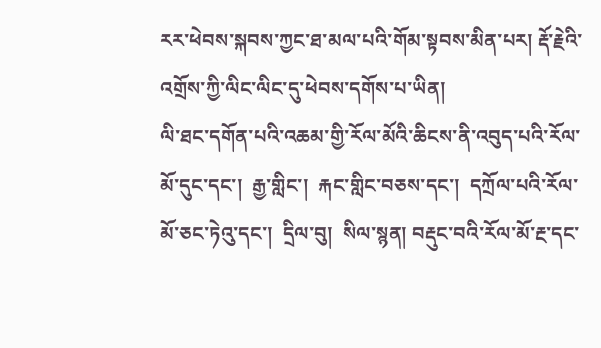རར་ཕེབས་སྐབས་ཀྱང་ཐ་མལ་པའི་གོམ་སྟབས་མིན་པར། རྡོ་རྗེའི་འགྲོས་ཀྱི་ལིང་ལིང་དུ་ཕེབས་དགོས་པ་ཡིན།
ལི་ཐང་དགོན་པའི་འཆམ་གྱི་རོལ་མོའི་ཆིངས་ནི་འབུད་པའི་རོལ་མོ་དུང་དང་།  རྒྱ་གླིང་།  རྐང་གླིང་བཅས་དང་།  དཀྲོལ་པའི་རོལ་མོ་ཅང་ཏེའུ་དང་།  དྲིལ་བུ།  སིལ་སྙན། བརྡུང་བའི་རོལ་མོ་རྔ་དང་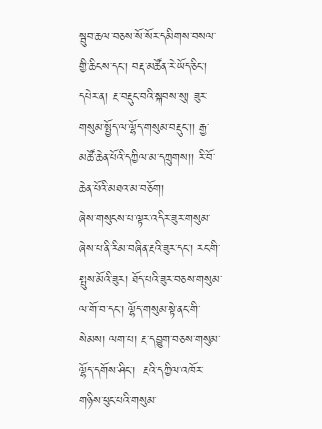སྦུབ་ཆལ་བཅས་སོ་སོར་དམིགས་བསལ་གྱི་ཆིངས་དང་། བརྡ་མཚོན་རེ་ཡོད་ཅིང་།  དཔེར་ན། རྔ་བརྡུང་བའི་སྐབས་སུ། ཟུར་གསུམ་སྤྱོད་ལ་ལྷོད་གསུམ་བརྡུང་།། རྒྱ་མཚོ་ཆེན་པོའི་དཀྱིལ་མ་དཀྲུགས།། རི་བོ་ཆེན་པོའི་མཐའ་མ་བཅོག།
ཞེས་གསུངས་པ་ལྟར་འདིར་ཟུར་གསུམ་ཞེས་པ་ནི་རིམ་བཞིན་རྔའི་ཟུར་དང་། རང་གི་སྤུས་མོའི་ཟུར། ཐོད་པའི་ཟུར་བཅས་གསུམ་ལ་གོ་བ་དང་། ལྷོད་གསུམ་སྟེ་ནང་གི་སེམས། ལག་པ། རྔ་དབྱུག་བཅས་གསུམ་ལྷོད་དགོས་ཤིང་།  རྔའི་དཀྱིལ་འཁོར་གཉིས་ཕུང་པའི་གསུམ་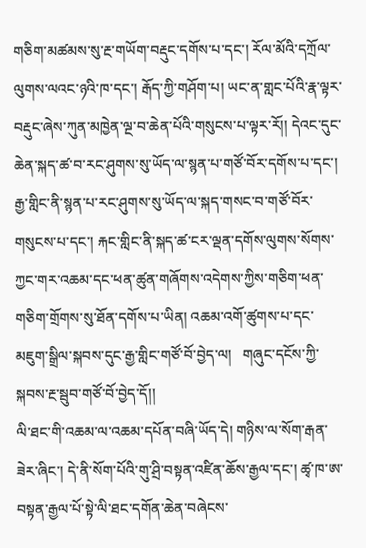གཅིག་མཚམས་སུ་རྔ་གཡོག་བརྡུང་དགོས་པ་དང་། རོལ་མོའི་དཀྲོལ་ལུགས་ལའང་ཉའི་ཁ་དང་། རྒོད་ཀྱི་གཤོག་པ། ཡང་ན་གླང་པོའི་རྣ་ལྟར་བརྡུང་ཞེས་ཀུན་མཁྱེན་ལྔ་བ་ཆེན་པོའི་གསུངས་པ་ལྟར་རོ།། དེའང་དུང་ཆེན་སྐད་ཚ་བ་རང་ཤུགས་སུ་ཡོད་ལ་སྙན་པ་གཙོ་བོར་དགོས་པ་དང་། རྒྱ་གླིང་ནི་སྙན་པ་རང་ཤུགས་སུ་ཡོད་ལ་སྐད་གསང་བ་གཙོ་བོར་གསུངས་པ་དང་། རྐང་གླིང་ནི་སྐད་ཚ་ངར་ལྡན་དགོས་ལུགས་སོགས་ཀྱང་གར་འཆམ་དང་ཕན་ཚུན་གཞོགས་འདེགས་ཀྱིས་གཅིག་ཕན་གཅིག་གྲོགས་སུ་ཐོན་དགོས་པ་ཡིན། འཆམ་འགོ་ཚུགས་པ་དང་མཇུག་སྒྲིལ་སྐབས་དུང་རྒྱ་གླིང་གཙོ་བོ་བྱེད་ལ།   གཞུང་དངོས་ཀྱི་སྐབས་རྔ་སྦུབ་གཙོ་བོ་བྱེད་དོ།།
ལི་ཐང་གི་འཆམ་ལ་འཆམ་དཔོན་བཞི་ཡོད་དེ། གཉིས་ལ་སོག་རྒན་ཟེར་ཞིང་། དེ་ནི་སོག་པོའི་གུ་ཤྲི་བསྟན་འཛིན་ཆོས་རྒྱལ་དང་། ཚྭ་ཁ་ཨ་བསྟན་རྒྱལ་པོ་སྟེ་ལི་ཐང་དགོན་ཆེན་བཞེངས་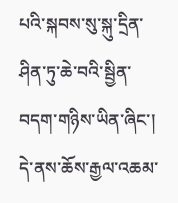པའི་སྐབས་སུ་སྐུ་དྲིན་ཤིན་ཏུ་ཆེ་བའི་སྦྱིན་བདག་གཉིས་ཡིན་ཞིང་། དེ་ནས་ཆོས་རྒྱལ་འཆམ་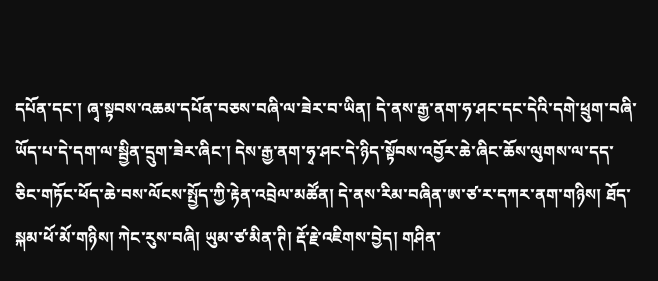དཔོན་དང་། ཞྭ་སྟབས་འཆམ་དཔོན་བཅས་བཞི་ལ་ཟེར་བ་ཡིན། དེ་ནས་རྒྱ་ནག་ཧ་ཤང་དང་དེའི་དགེ་ཕྲུག་བཞི་ཡོད་པ་དེ་དག་ལ་སྦྱིན་དྲུག་ཟེར་ཞིང་། དེས་རྒྱ་ནག་ཧྭ་ཤང་དེ་ཉིད་སྟོབས་འབྱོར་ཆེ་ཞིང་ཆོས་ལུགས་ལ་དད་ཅིང་གཏོང་ཕོད་ཆེ་བས་ལོངས་སྤྱོད་ཀྱི་རྟེན་འབྲེལ་མཚོན། དེ་ནས་རིམ་བཞིན་ཨ་ཙ་ར་དཀར་ནག་གཉིས། ཐོད་སྐམ་ཕོ་མོ་གཉིས། ཀེང་རུས་བཞི། ཡུམ་ཙ་མིན་ཊི། རྡོ་རྗེ་འཇིགས་བྱེད། གཤིན་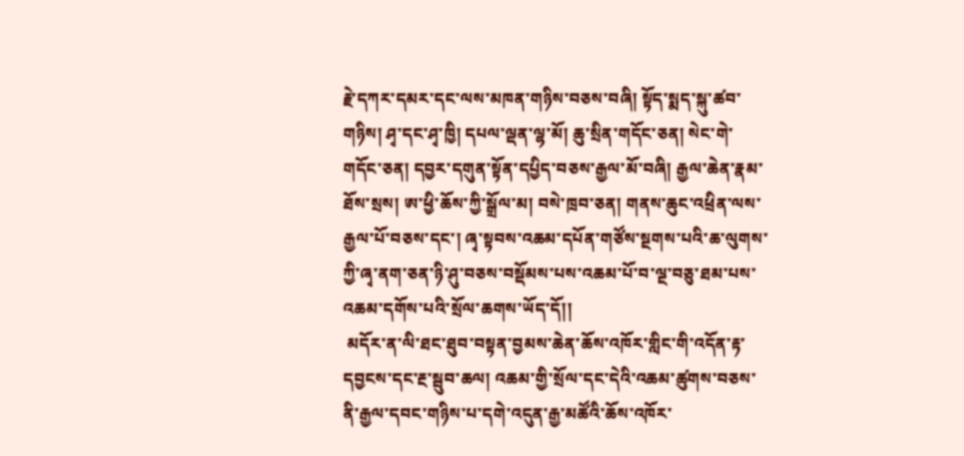རྗེ་དཀར་དམར་དང་ལས་མཁན་གཉིས་བཅས་བཞི། སྟོད་སྨད་སྐུ་ཚབ་གཉིས། ཤྭ་དང་ཤྭ་ཁྱི། དཔལ་ལྡན་ལྷ་མོ། ཆུ་སྲིན་གདོང་ཅན། སེང་གེ་གདོང་ཅན། དབྱར་དགུན་སྟོན་དཔྱིད་བཅས་རྒྱལ་མོ་བཞི། རྒྱལ་ཆེན་རྣམ་ཐོས་སྲས། ཨ་ཕྱི་ཆོས་ཀྱི་སྒྲོལ་མ། བསེ་ཁྲབ་ཅན། གནས་ཆུང་འཕྲིན་ལས་རྒྱལ་པོ་བཅས་དང་། ཞྭ་སྟབས་འཆམ་དཔོན་གཙོས་སྔགས་པའི་ཆ་ལུགས་ཀྱི་ཞྭ་ནག་ཅན་ཉི་ཤུ་བཅས་བསྡོམས་པས་འཆམ་པོ་བ་ལྔ་བཅུ་ཐམ་པས་འཆམ་དགོས་པའི་སྲོལ་ཆགས་ཡོད་དོ།།
 མདོར་ན་ལི་ཐང་ཐུབ་བསྟན་བྱམས་ཆེན་ཆོས་འཁོར་གླིང་གི་འདོན་རྟ་དབྱངས་དང་རྔ་སྦུབ་ཆལ། འཆམ་གྱི་སྲོལ་དང་དེའི་འཆམ་ཚུགས་བཅས་ནི་རྒྱལ་དབང་གཉིས་པ་དགེ་འདུན་རྒྱ་མཚོའི་ཆོས་འཁོར་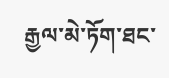རྒྱལ་མེ་ཏོག་ཐང་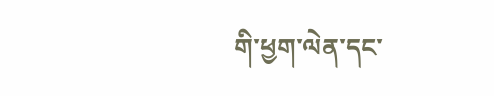གི་ཕྱག་ལེན་དང་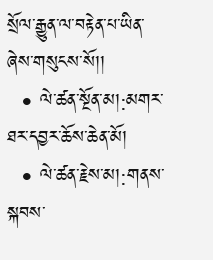སྲོལ་རྒྱུན་ལ་བརྟེན་པ་ཡིན་ཞེས་གསུངས་སོ།།
  • ལེ་ཚན་སྔོན་མ།:མགར་ཐར་དབྱར་ཆོས་ཆེན་མོ།
  • ལེ་ཚན་རྗེས་མ།:གནས་སྐབས་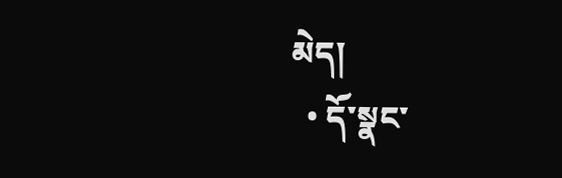མེད།
  • དོ་སྣང་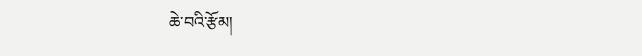ཆེ་བའི་རྩོམ།